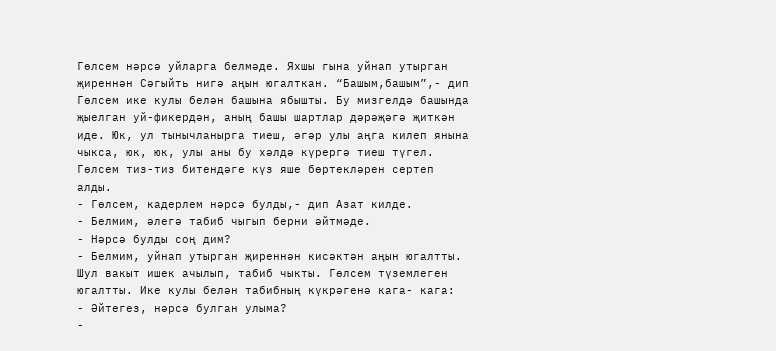Гөлсем нәрсә уйларга белмәде. Яхшы гына уйнап утырган җиреннән Сәгыйть нигә аңын югалткан. “Башым,башым”,- дип Гөлсем ике кулы белән башына ябышты. Бу мизгелдә башында җыелган уй-фикердән, аның башы шартлар дәрәҗәгә җиткән иде. Юк, ул тынычланырга тиеш, әгәр улы аңга килеп янына чыкса, юк, юк, улы аны бу хәлдә күрергә тиеш түгел. Гөлсем тиз-тиз битендәге күз яше бөртекләрен сертеп алды.
- Гөлсем, кадерлем нәрсә булды,- дип Азат килде.
- Белмим, әлегә табиб чыгып берни әйтмәде.
- Нәрсә булды соң дим?
- Белмим, уйнап утырган җиреннән кисәктән аңын югалтты.
Шул вакыт ишек ачылып, табиб чыкты. Гөлсем түземлеген югалтты. Ике кулы белән табибның күкрәгенә кага- кага:
- Әйтегез, нәрсә булган улыма?
-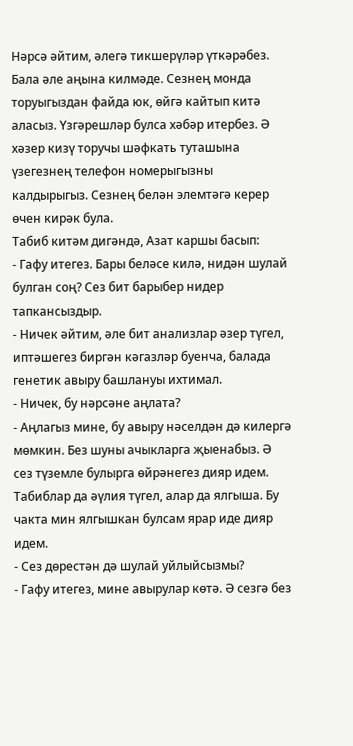Нәрсә әйтим, әлегә тикшерүләр үткәрәбез. Бала әле аңына килмәде. Сезнең монда торуыгыздан файда юк, өйгә кайтып китә аласыз. Үзгәрешләр булса хәбәр итербез. Ә хәзер кизү торучы шәфкать туташына үзегезнең телефон номерыгызны калдырыгыз. Сезнең белән элемтәгә керер өчен кирәк була.
Табиб китәм дигәндә, Азат каршы басып:
- Гафу итегез. Бары беләсе килә, нидән шулай булган соң? Сез бит барыбер нидер тапкансыздыр.
- Ничек әйтим, әле бит анализлар әзер түгел, иптәшегез биргән кәгазләр буенча, балада генетик авыру башлануы ихтимал.
- Ничек, бу нәрсәне аңлата?
- Аңлагыз мине, бу авыру нәселдән дә килергә мөмкин. Без шуны ачыкларга җыенабыз. Ә сез түземле булырга өйрәнегез дияр идем. Табиблар да әүлия түгел, алар да ялгыша. Бу чакта мин ялгышкан булсам ярар иде дияр идем.
- Сез дөрестән дә шулай уйлыйсызмы?
- Гафу итегез, мине авырулар көтә. Ә сезгә без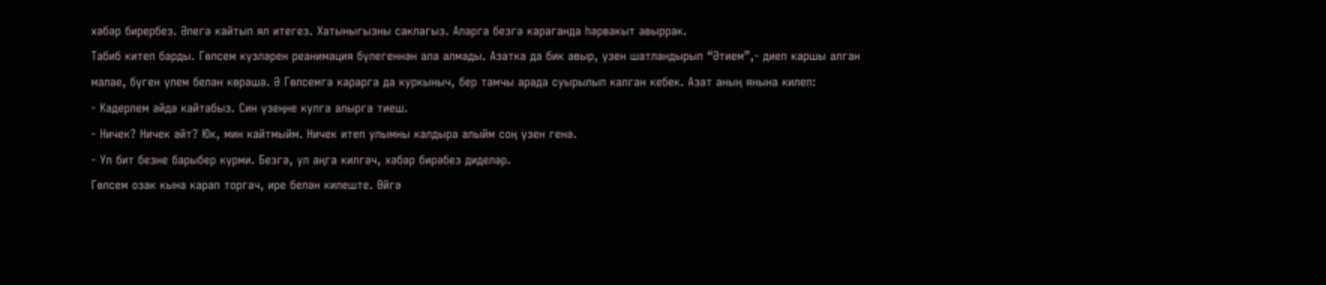хәбәр бирербез. Әлегә кайтып ял итегез. Хатыныгызны саклагыз. Аларга безгә караганда һәрвакыт авыррак.
Табиб китеп барды. Гөлсем күзләрен реанимация бүлегеннән ала алмады. Азатка да бик авыр, үзен шатландырып “Әтием”,- диеп каршы алган малае, бүген үлем белән көрәшә. Ә Гөлсемгә карарга да куркыныч, бер тамчы арада суырылып калган кебек. Азат аның янына килеп:
- Кадерлем әйдә кайтабыз. Син үзеңне кулга алырга тиеш.
- Ничек? Ничек әйт? Юк, мин кайтмыйм. Ничек итеп улымны калдыра алыйм соң үзен генә.
- Ул бит безне барыбер күрми. Безгә, ул аңга килгәч, хәбәр бирәбез диделәр.
Гөлсем озак кына карап торгач, ире белән килеште. Өйгә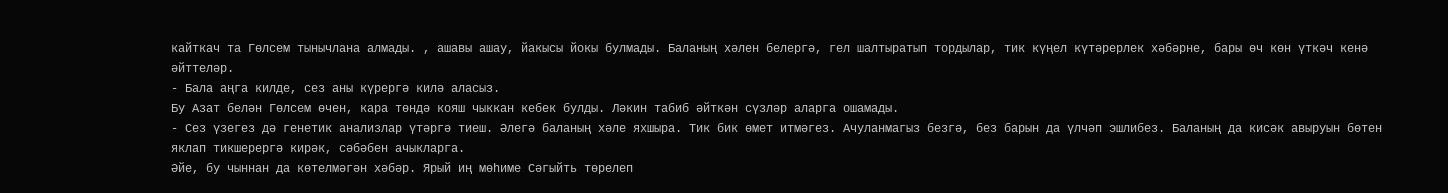кайткач та Гөлсем тынычлана алмады. , ашавы ашау, йакысы йокы булмады. Баланың хәлен белергә, гел шалтыратып тордылар, тик күңел күтәрерлек хәбәрне, бары өч көн үткәч кенә әйттеләр.
- Бала аңга килде, сез аны күрергә килә аласыз.
Бу Азат белән Гөлсем өчен, кара төндә кояш чыккан кебек булды. Ләкин табиб әйткән сүзләр аларга ошамады.
- Сез үзегез дә генетик анализлар үтәргә тиеш. Әлегә баланың хәле яхшыра. Тик бик өмет итмәгез. Ачуланмагыз безгә, без барын да үлчәп эшлибез. Баланың да кисәк авыруын бөтен яклап тикшерергә кирәк, сәбәбен ачыкларга.
Әйе, бу чыннан да көтелмәгән хәбәр. Ярый иң мөһиме Сәгыйть төрелеп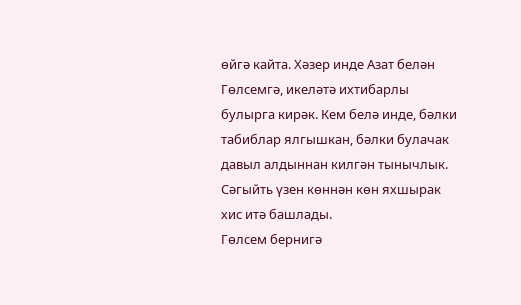өйгә кайта. Хәзер инде Азат белән Гөлсемгә, икеләтә ихтибарлы булырга кирәк. Кем белә инде, бәлки табиблар ялгышкан, бәлки булачак давыл алдыннан килгән тынычлык. Сәгыйть үзен көннән көн яхшырак хис итә башлады.
Гөлсем бернигә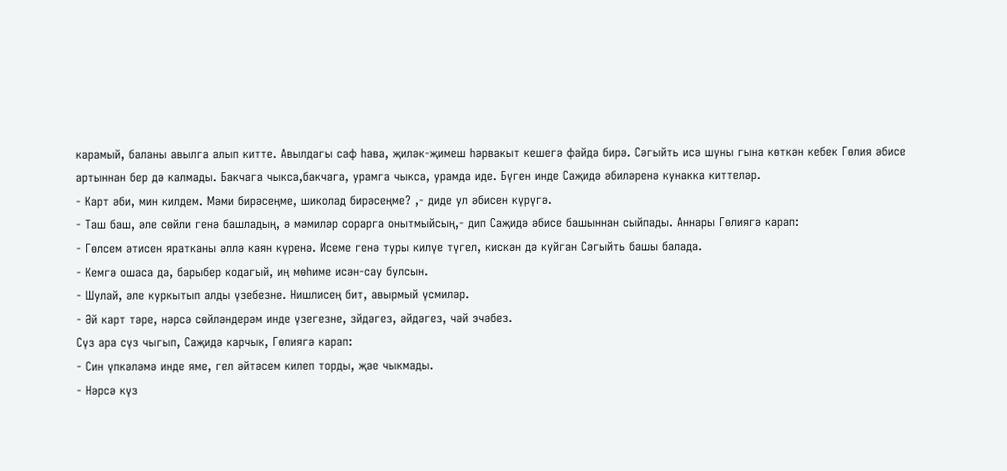карамый, баланы авылга алып китте. Авылдагы саф һава, җиләк-җимеш һәрвакыт кешегә файда бирә. Сәгыйть исә шуны гына көткән кебек Гөлия әбисе артыннан бер дә калмады. Бакчага чыкса,бакчага, урамга чыкса, урамда иде. Бүген инде Саҗидә әбиләренә кунакка киттеләр.
- Карт әби, мин килдем. Мәми бирәсеңме, шиколад бирәсеңме? ,- диде ул әбисен күрүгә.
- Таш баш, әле сөйли генә башладың, ә мәмиләр сорарга онытмыйсың,- дип Саҗидә әбисе башыннан сыйпады. Аннары Гөлиягә карап:
- Гөлсем әтисен яратканы әллә каян күренә. Исеме генә туры килүе түгел, кискән дә куйган Сәгыйть башы балада.
- Кемгә ошаса да, барыбер кодагый, иң мөһиме исән-сау булсын.
- Шулай, әле куркытып алды үзебезне. Нишлисең бит, авырмый үсмиләр.
- Әй карт тәре, нәрсә сөйләндерәм инде үзегезне, зйдәгез, әйдәгез, чәй эчәбез.
Сүз ара сүз чыгып, Саҗидә карчык, Гөлиягә карап:
- Син үпкәләмә инде яме, гел әйтәсем килеп торды, җае чыкмады.
- Нәрсә күз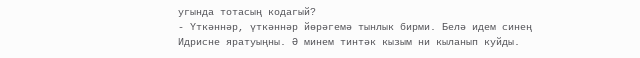угында тотасың кодагый?
- Үткәннәр, үткәннәр йөрәгемә тынлык бирми. Белә идем синең Идрисне яратуыңны. Ә минем тинтәк кызым ни кыланып куйды.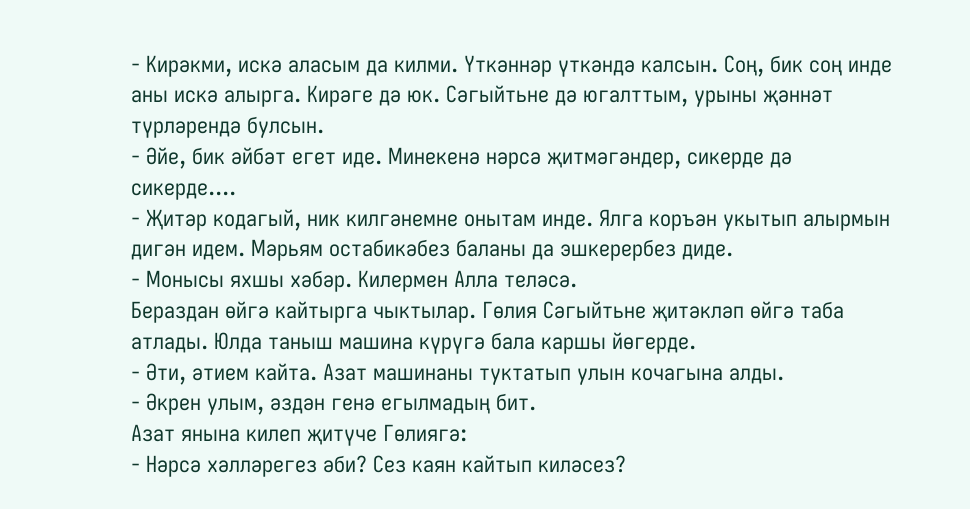- Кирәкми, искә аласым да килми. Үткәннәр үткәндә калсын. Соң, бик соң инде аны искә алырга. Кирәге дә юк. Сәгыйтьне дә югалттым, урыны җәннәт түрләрендә булсын.
- Әйе, бик әйбәт егет иде. Минекенә нәрсә җитмәгәндер, сикерде дә сикерде....
- Җитәр кодагый, ник килгәнемне онытам инде. Ялга коръән укытып алырмын дигән идем. Мәрьям остабикәбез баланы да эшкерербез диде.
- Монысы яхшы хәбәр. Килермен Алла теләсә.
Бераздан өйгә кайтырга чыктылар. Гөлия Сәгыйтьне җитәкләп өйгә таба атлады. Юлда таныш машина күрүгә бала каршы йөгерде.
- Әти, әтием кайта. Азат машинаны туктатып улын кочагына алды.
- Әкрен улым, әздән генә егылмадың бит.
Азат янына килеп җитүче Гөлиягә:
- Нәрсә хәлләрегез әби? Сез каян кайтып киләсез?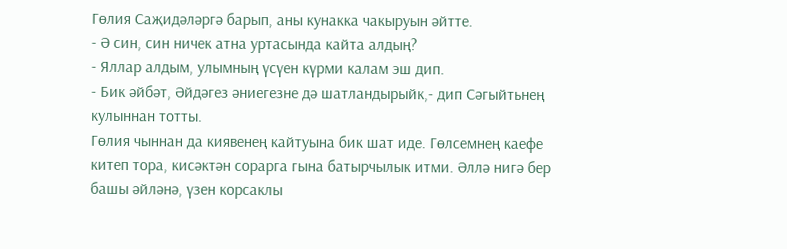Гөлия Саҗидәләргә барып, аны кунакка чакыруын әйтте.
- Ә син, син ничек атна уртасында кайта алдың?
- Яллар алдым, улымның үсүен күрми калам эш дип.
- Бик әйбәт, Әйдәгез әниегезне дә шатландырыйк,- дип Сәгыйтьнең кулыннан тотты.
Гөлия чыннан да киявенең кайтуына бик шат иде. Гөлсемнең каефе китеп тора, кисәктән сорарга гына батырчылык итми. Әллә нигә бер башы әйләнә, үзен корсаклы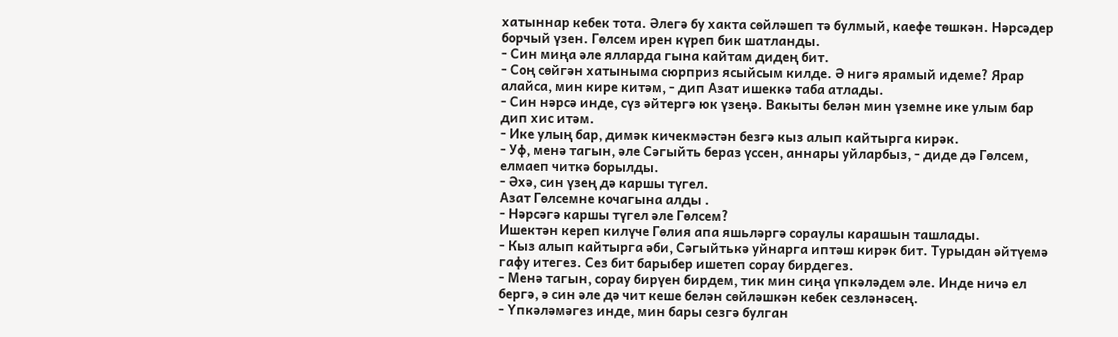хатыннар кебек тота. Әлегә бу хакта сөйләшеп тә булмый, каефе төшкән. Нәрсәдер борчый үзен. Гөлсем ирен күреп бик шатланды.
- Син миңа әле ялларда гына кайтам дидең бит.
- Соң сөйгән хатыныма сюрприз ясыйсым килде. Ә нигә ярамый идеме? Ярар алайса, мин кире китәм, - дип Азат ишеккә таба атлады.
- Син нәрсә инде, сүз әйтергә юк үзеңә. Вакыты белән мин үземне ике улым бар дип хис итәм.
- Ике улың бар, димәк кичекмәстән безгә кыз алып кайтырга кирәк.
- Уф, менә тагын, әле Сәгыйть бераз үссен, аннары уйларбыз, - диде дә Гөлсем, елмаеп читкә борылды.
- Әхә, син үзең дә каршы түгел.
Азат Гөлсемне кочагына алды .
- Нәрсәгә каршы түгел әле Гөлсем?
Ишектән кереп килүче Гөлия апа яшьләргә сораулы карашын ташлады.
- Кыз алып кайтырга әби, Сәгыйтькә уйнарга иптәш кирәк бит. Турыдан әйтүемә гафу итегез. Сез бит барыбер ишетеп сорау бирдегез.
- Менә тагын, сорау бирүен бирдем, тик мин сиңа үпкәләдем әле. Инде ничә ел бергә, ә син әле дә чит кеше белән сөйләшкән кебек сезләнәсең.
- Үпкәләмәгез инде, мин бары сезгә булган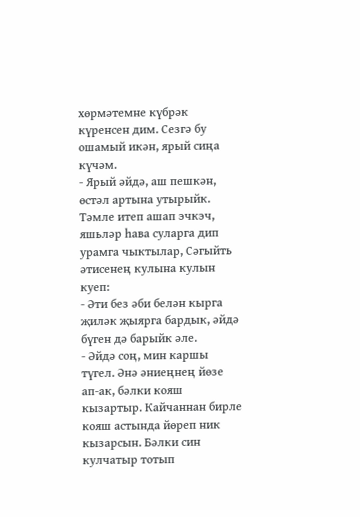хөрмәтемне күбрәк күренсен дим. Сезгә бу ошамый икән, ярый сиңа күчәм.
- Ярый әйдә, аш пешкән, өстәл артына утырыйк.
Тәмле итеп ашап эчкэч, яшьләр һава суларга дип урамга чыктылар, Сәгыйть әтисенең кулына кулын куеп:
- Әти без әби белән кырга җиләк җыярга бардык, әйдә бүген дә барыйк әле.
- Әйдә соң, мин каршы түгел. Әнә әниеңнең йөзе ап-ак, бәлки кояш кызартыр. Кайчаннан бирле кояш астында йөреп ник кызарсын. Бәлки син кулчатыр тотып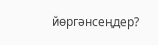йөргәнсеңдер?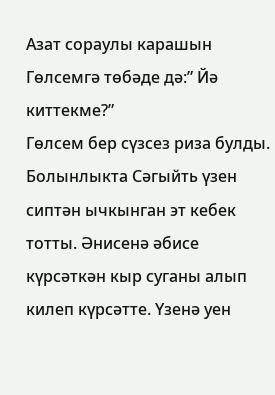Азат сораулы карашын Гөлсемгә төбәде дә:” Йә киттекме?”
Гөлсем бер сүзсез риза булды. Болынлыкта Сәгыйть үзен сиптән ычкынган эт кебек тотты. Әнисенә әбисе күрсәткән кыр суганы алып килеп күрсәтте. Үзенә уен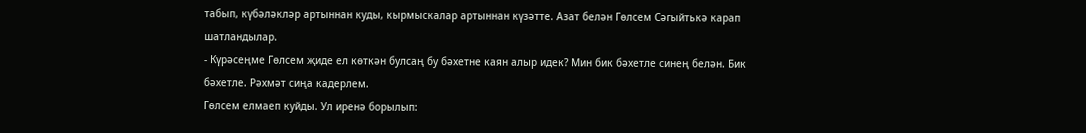табып, күбәләкләр артыннан куды, кырмыскалар артыннан күзәтте. Азат белән Гөлсем Сәгыйтькә карап шатландылар.
- Күрәсеңме Гөлсем җиде ел көткән булсаң бу бәхетне каян алыр идек? Мин бик бәхетле синең белән. Бик бәхетле. Рәхмәт сиңа кадерлем.
Гөлсем елмаеп куйды. Ул иренә борылып: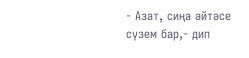- Азат, сиңа әйтәсе сүзем бар,- дип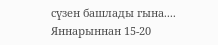сүзен башлады гына....
Яннарыннан 15-20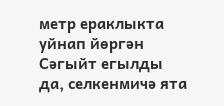метр ераклыкта уйнап йөргән Сәгыйт егылды да, селкенмичә ята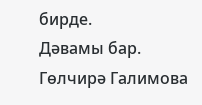бирде.
Дәвамы бар.
Гөлчирә Галимова